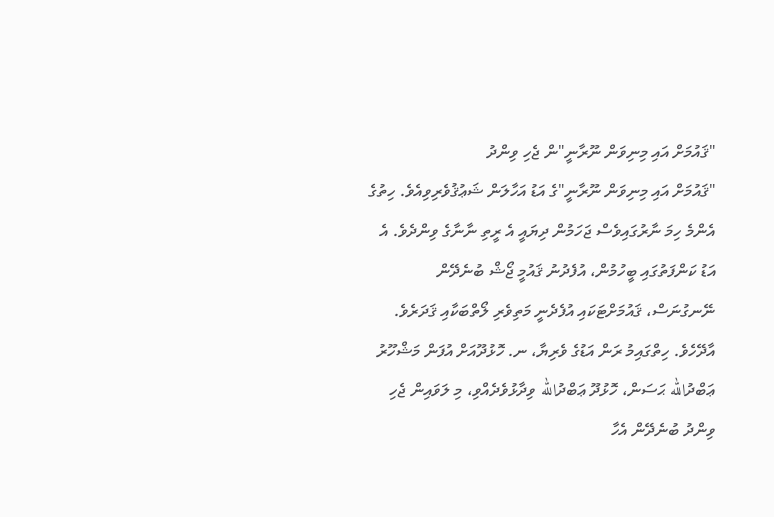"ޤައުމަށް އައި މިނިވަން ނޫރާނީ"ން ޖެހި ވިންދު
"ޤައުމަށް އައި މިނިވަން ނޫރާނީ"ގެ އަޑު އަހާލަން ޝަޢުޤުވެރިވިއެވެ. ހިތުގެ އެންމެ ހިމަ ނާރުގައިވެސް ޖަހަމުން ދިޔައީ އެ ރީތި ނާނާގެ ވިންދެވެ. އެ އަޑު ކަންފަތުގައި ބީހުމުން، އުފެދުނު ޤައުމީ ޖޯޝް ބުނެދޭން ނޭނގުނަސް، ޤައުމަށްޓަކައި އުފެދެނީ މަތިވެރި ލޯތްބަކާއި ޤަދަރެވެ.
އާދޭހެވެ. ހިތްގައިމު ރަން އަޑުގެ ވެރިޔާ، ނ. ހޮޅުދޫއަށް އުފަން މަޝްހޫރު ޢަބްދުالله ޙަސަން، ހޮޅުދޫ ޢަބްދުالله ވިދާޅުވެދެއްވި، މި ލަވައިން ޖެހި ވިންދު ބުނެދޭން އެހާ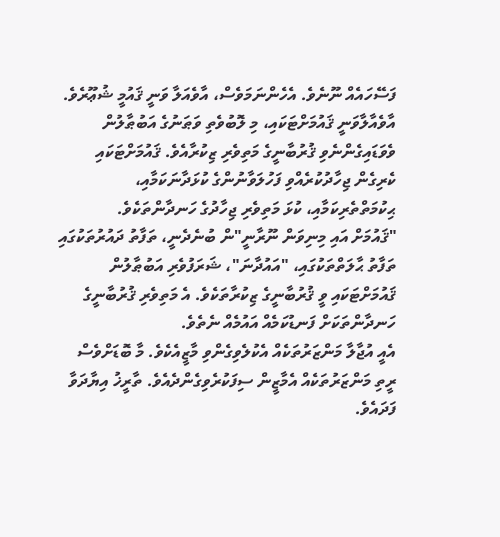ފަސޭހައެއް ނޫނެވެ. އެހެންނަމަވެސް، އާވެއަލާ ވަނީ ޤައުމީ ޝުޢޫރެވެ. އާވެއާލާވަނީ ޤައުމަށްޓަކައި، މި ލޮބުވެތި ވަޠަނުގެ އަބުޠާލުން ވެވަޑައިގެންނެވި ޤުރުބާނީގެ މަތިވެރި ޒިކުރާއެވެ. ޤައުމަށްޓަކައި ކެރިގެން ޖިހާދުކުރެއްވި ފަހުލަވާނުންގެ ކުޅަދާނަކަމާއި، ޙިކުމަތްތެރިކަމާއި، ކުޅަ މަތިވެރި ޖިހާދުގެ ހަނދާންތަކެވެ.
"ޤައުމަށް އައި މިނިވަން ނޫރާނީ"ން ބުނެދެނީ، ތަފާތު ދައުރުތަކުގައި ތަފާތު ޙާލަތްތަކުގައި، "އައުދާނަ"، ޝަރަފުވެރި އަބުޠާލުން ޤައުމަށްޓަކައި ވީ ޤުރުބާނީގެ ޒިކުރާތަކެވެ. އެ މަތިވެރި ޤުރުބާނީގެ ހަނދާންތަކަށް ފަނޑުކަމެއް އައުމެއް ނެތެވެ.
އެއީ އުޖާލާ މަންޒަރުތަކެއް އެކުލެވިގެންވި މާޒީއެކެވެ. މާ ބޮޑަށްވެސް ރީތި މަންޒަރުތަކެއް އެމާޒީން ސިފަކުރެވިގެންދެއެވެ. ތާރީޚު އިޔާދަވާ ފަދައެވެ.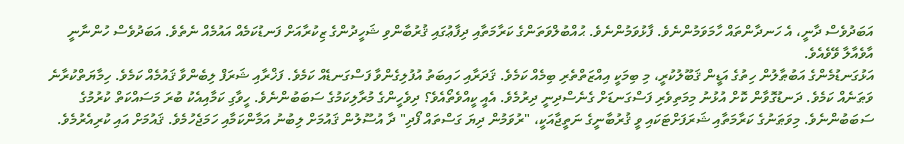އަބަދުވެސް ދާނީ، އެ ހަނދާންތައް ހާމަވަމުންނެވެ. ފާޅުވަމުންނެވެ. ޙުއްބުލްވަތަންގެ ކަރާމަތާއި ދިފާޢުގައި ޤުރުބާންވި ޝަހީދުންގެ ޒިކުރާއަށް ފަނޑުކަމެއް އައުމެއް ނެތެވެ. އަބަދުވެސް ހުންނާނީ އާވެއާލާ ވޭވެއެވެ.
އަޅުގަނޑުމެންގެ އަބުޠާލުން ހިތުގެ އަޑީން ޤަބޫލުކުރީ، މި ބިމަކީ އިއްޒަތްތެރި ބިމެއް ކަމެވެ. ޤަދަރާއި ހައިބަތު އުފުލިގެންވާ ފަސްގަނޑެއް ކަމެވެ. ފަޚްރާއި ޝަރަފް ލިބެންވާ ޤައުމެއް ކަމެވެ. ހިމާޔަތްކުރާނެ ވަޠަނެއް ކަމެވެ. ދަނޑުގޮވާން ކޮށް އުޅުނު މިމަތިވެރި ފަސްގަނޑަށް ގެނެސްދިނީ ދިރުމެވެ. އެއީ ކީއްވެތޯއެވެ؟ ދިވެހީންގެ މުރާލިކަމުގެ ސަބަބުންނެވެ. ހީވާގި ކަމާއިއެކު ބުރަ މަސައްކަތް ކުރުމުގެ ސަބަބުންނެވެ. މިވަޠަނުގެ ކަރާމަތާއި ޝަރަފަށްޓަކައި ވީ ޤުރުބާނީގެ ނަތީޖާއަކީ، "ރުވަމުން ދިޔަ ގަސްތައް ފޯދި" ދާ އުސޫލުން ޤައުމަށް ލިބުނު އަމާންކަމާއި ހަމަޖެހުމެވެ. ޤައުމަށް އައި ކުރިއެރުމެވެ.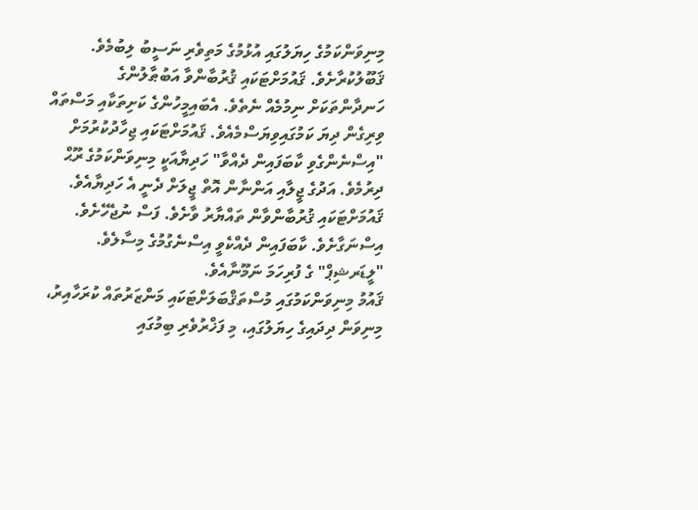މިނިވަންކަމުގެ ހިޔަލުގައި އުޅުމުގެ މަތިވެރި ނަސީބު ލިބުމެވެ.
ޤަބޫލުކުރާށެވެ. ޤައުމަށްޓަކައި ޤުރުބާންވާ އަބުޠާލުންގެ ހަނދާންތަކަށް ނިމުމެއް ނެތެވެ. އެބައިމީހުންގެ ކަށިތަކާއި މަސްތައް ވިރިގެން ދިޔަ ކަމުގައިވިޔަސްމެއެވެ. ޤައުމަށްޓަކައި ޖިހާދުކުރުމަށް "އިސްނެންގެވި ކާބަފައިން ދެއްވާ" ހަދިޔާއަކީ މިނިވަންކަމުގެ ރޫޙް ދިރުމެވެ. އަދުގެ ޖީލާއި އަންނާން އޮތް ޖީލަށް ދެނީ އެ ހަދިޔާއެވެ. ޤައުމަށްޓަކައި ޤުރުބާންވާން ތައްޔާރު ވާށެވެ. ފަސް ނުޖެހޭށެވެ. އިސްނަގާށެވެ. ކާބަފައިން ދެއްކެވީ އިސްނެގުމުގެ މިސާލެވެ. "ލީޑަރޝިޕް" ގެ ފުރިހަމަ ނަމޫނާއެވެ.
ޤައުމު މިނިވަންކަމުގައި މުސްތަޤްބަލަށްޓަކައި މަންޒަރުތައް ކުރަހާއިރު، މިނިވަން ދިދައިގެ ހިޔަލުގައި، މި ފަޚްރުވެރި ބިމުގައި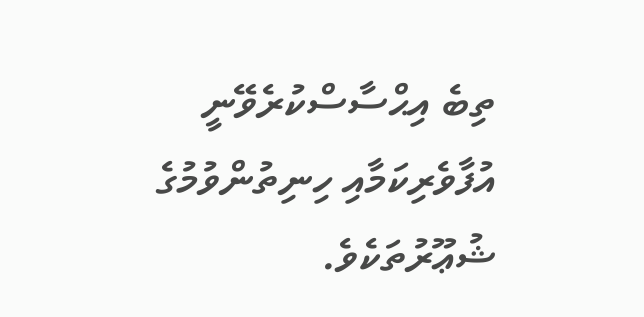ތިބެ އިޙްސާސްކުރެވޭނީ އުފާވެރިކަމާއި ހިނިތުންވުމުގެ ޝުޢޫރުތަކެވެ.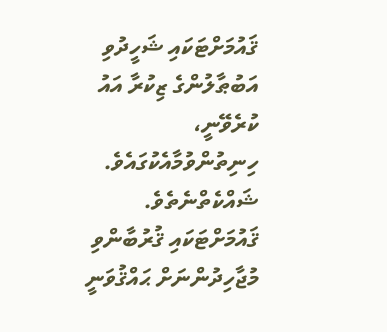ޤައުމަށްޓަކައި ޝަހީދުވި އަބުޠާލުންގެ ޒިކުރާ އައު ކުރެވޭނީ، ހިނިތުންވުމާއެކުގައެވެ.
ޝައްކެތްނެތެވެ. ޤައުމަށްޓަކައި ޤުރުބާންވި މުޖާހިދުންނަށް ޙައްޤުވަނީ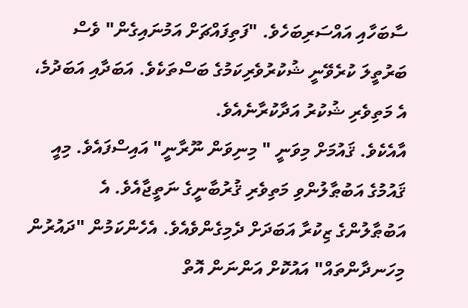ސާބަހާއި އައްސަރިބަހެވެ. "ފަތިފައްޗަށް އަމުނައިގެން" ވެސް ބަރުތީލަ ކުރެވޭނީ ޝުކުރުވެރިކަމުގެ ބަސްތަކެވެ. އަބަދާއި އަބަދުމެ، އެ މަތިވެރި ޝުކުރު އަދާކުރާނެއެވެ.
އާއެކެވެ. ޤައުމަށް މިވަނީ " މިނިވަން ނޫރާނީ" އައިސްފައެވެ. މިއީ ޤައުމުގެ އަބުޠާލުންވި މަތިވެރި ޤުރުބާނީގެ ނަތީޖާއެވެ. އެ އަބުޠާލުންގެ ޒިކުރާ އަބަދަށް ދެމިގެންވެއެވެ. އެހެންކަމުން "ދައުރުން މިހަނދާންތައް" އައުކޮށް އަންނަން އޮތް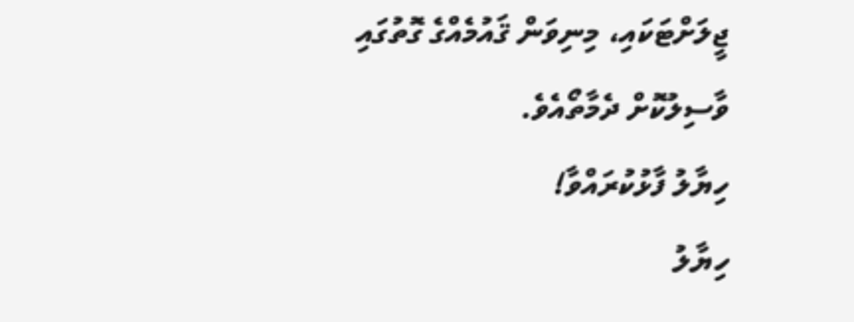ޖީލަށްޓަކައި، މިނިވަން ޤައުމެއްގެ ގޮތުގައި ވާސިލުކޮށް ދެމާތޯއެވެ.
ހިޔާލު ފާޅުކުރައްވާ!
ހިޔާލު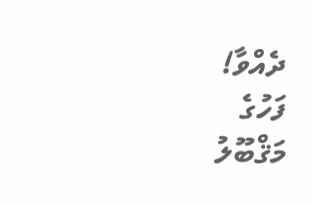ދެއްވާ!
ފަހުގެ
މަޤްބޫލު